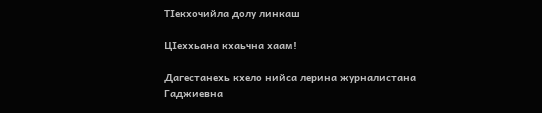ТIекхочийла долу линкаш

ЦIеххьана кхаьчна хаам!

Дагестанехь кхело нийса лерина журналистана Гаджиевна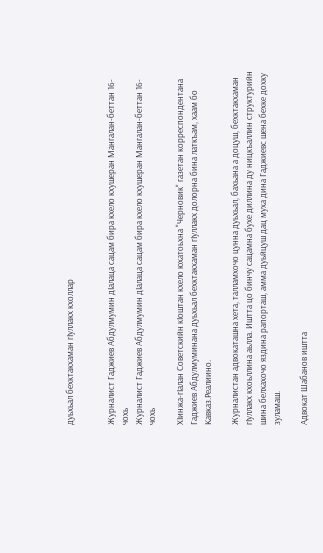дуьхьал бехктакхаман гIуллакх кхоллар


Журналист Гаджиев Абдулмумин дIалаца сацам бира кхело кхушеран Мангалан-беттан 16-чохь
Журналист Гаджиев Абдулмумин дIалаца сацам бира кхело кхушеран Мангалан-беттан 16-чохь

ХIинжа-гIалан Советскийн кIоштан кхело юхатоьхна "Черновик" газетан корреспондентана Гаджиев Абдулмуминана дуьхьал бехктакхаман гIуллакх долорна бина латкъам, хаам бо Кавказ.Реалиино.

Журналистан адвокаташна хета, талламхочо цунна дуьхьал, бахьана а доцуш, бехктакхаман гIуллакх кхоьллина аьлла. Иштта цо бинчу сацамна бухе диллина ду ницкъаллин структурийн шина белхахочо яздина рапорташ, амма дуьйцуш дац муха дина Гаджиевс шена бехке дохку зуламаш.

Адвокат Шабанов иштта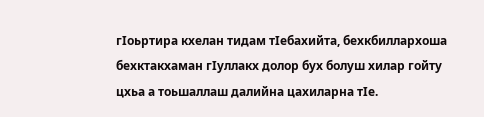гIоьртира кхелан тидам тIебахийта, бехкбиллархоша бехктакхаман гIуллакх долор бух болуш хилар гойту цхьа а тоьшаллаш далийна цахиларна тIе.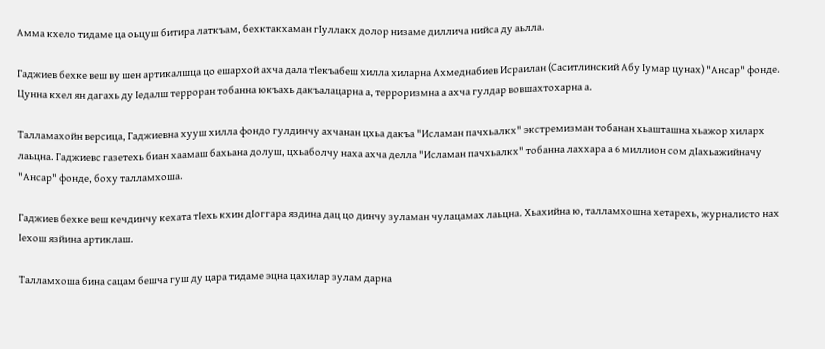Амма кхело тидаме ца оьцуш битира латкъам, бехктакхаман гIуллакх долор низаме диллича нийса ду аьлла.

Гаджиев бехке веш ву шен артикалшца цо ешархой ахча дала тIекъабеш хилла хиларна Ахмеднабиев Исраилан (Саситлинский Абу Iумар цунах) "Ансар" фонде. Цунна кхел ян дагахь ду Iедалш терроран тобанна юкъахь дакъалацарна а, терроризмна а ахча гулдар вовшахтохарна а.

Талламахойн версица, Гаджиевна хууш хилла фондо гулдинчу ахчанан цхьа дакъа "Исламан пачхьалкх" экстремизман тобанан хьашташна хьажор хиларх лаьцна. Гаджиевс газетехь биан хаамаш бахьана долуш, цхьаболчу наха ахча делла "Исламан пачхьалкх" тобанна лаххара а 6 миллион сом дIахьажийначу "Ансар" фонде, боху талламхоша.

Гаджиев бехке веш кечдинчу кехата тIехь кхин дIоггара яздина дац цо динчу зуламан чулацамах лаьцна. Хьахийна ю, талламхошна хетарехь, журналисто нах Iехош язйина артиклаш.

Талламхоша бина сацам бешча гуш ду цара тидаме эцна цахилар зулам дарна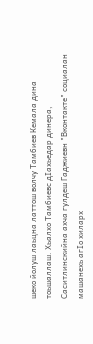шеко йолуш лаьцна латтош волчу Тамбиев Кемала дина тоьшаллаш. Хьалхо Тамбиевс дIахьедар динера, Саситлинскийна ахча гулдеш Гаджиевн "Вконтакте" социалан машанехь агIо хиларх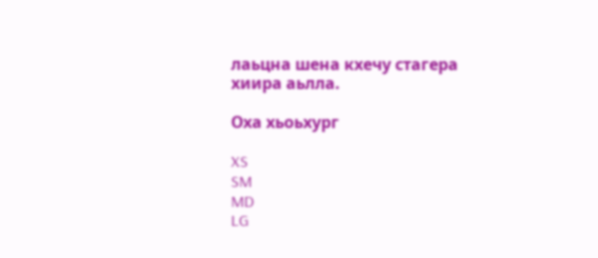лаьцна шена кхечу стагера хиира аьлла.

Оха хьоьхург

XS
SM
MD
LG